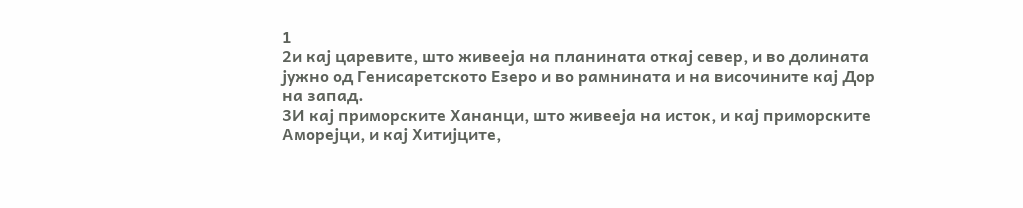1
2и кај царевите, што живееја на планината откај север, и во долината јужно од Генисаретското Езеро и во рамнината и на височините кај Дор на запад.
3И кај приморските Хананци, што живееја на исток, и кај приморските Аморејци, и кај Хитијците,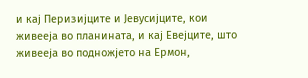и кај Перизијците и Јевусијците, кои живееја во планината, и кај Евејците, што живееја во подножјето на Ермон,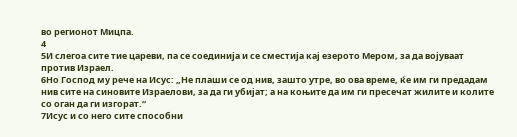во регионот Мицпа.
4
5И слегоа сите тие цареви, па се соединија и се сместија кај езерото Мером, за да војуваат против Израел.
6Но Господ му рече на Исус: „Не плаши се од нив, зашто утре, во ова време, ќе им ги предадам нив сите на синовите Израелови, за да ги убијат; а на коњите да им ги пресечат жилите и колите со оган да ги изгорат.“
7Исус и со него сите способни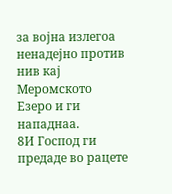за војна излегоа ненадејно против нив кај Меромското Езеро и ги нападнаа.
8И Господ ги предаде во рацете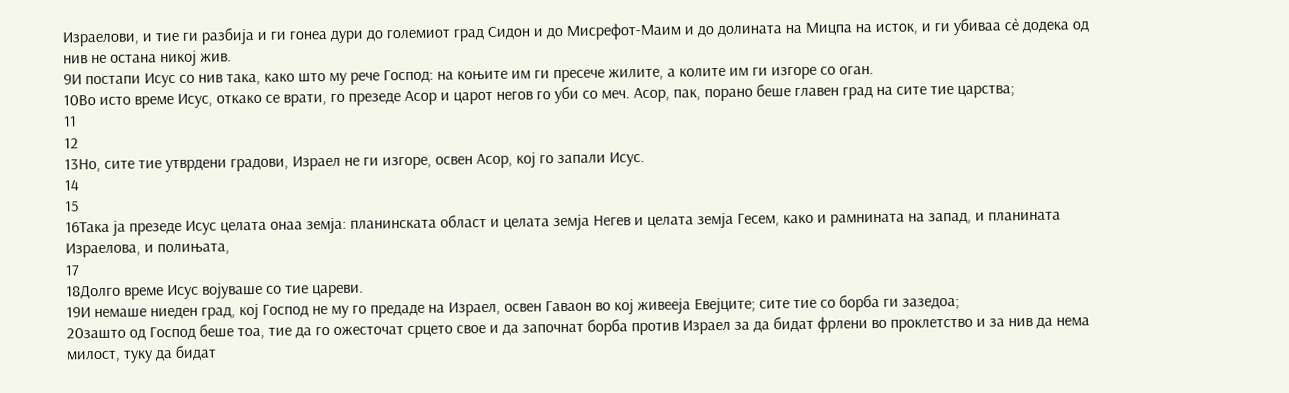Израелови, и тие ги разбија и ги гонеа дури до големиот град Сидон и до Мисрефот-Маим и до долината на Мицпа на исток, и ги убиваа сѐ додека од нив не остана никој жив.
9И постапи Исус со нив така, како што му рече Господ: на коњите им ги пресече жилите, а колите им ги изгоре со оган.
10Во исто време Исус, откако се врати, го презеде Асор и царот негов го уби со меч. Асор, пак, порано беше главен град на сите тие царства;
11
12
13Но, сите тие утврдени градови, Израел не ги изгоре, освен Асор, кој го запали Исус.
14
15
16Така ја презеде Исус целата онаа земја: планинската област и целата земја Негев и целата земја Гесем, како и рамнината на запад, и планината Израелова, и полињата,
17
18Долго време Исус војуваше со тие цареви.
19И немаше ниеден град, кој Господ не му го предаде на Израел, освен Гаваон во кој живееја Евејците; сите тие со борба ги зазедоа;
20зашто од Господ беше тоа, тие да го ожесточат срцето свое и да започнат борба против Израел за да бидат фрлени во проклетство и за нив да нема милост, туку да бидат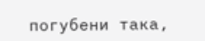погубени така,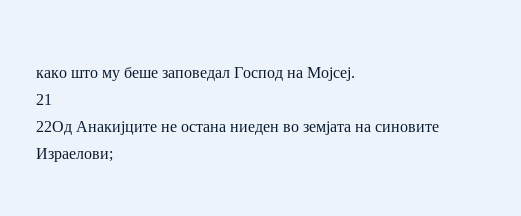како што му беше заповедал Господ на Мојсеј.
21
22Од Анакијците не остана ниеден во земјата на синовите Израелови;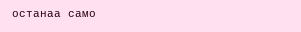останаа само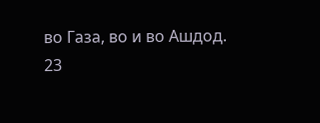во Газа, во и во Ашдод.
23